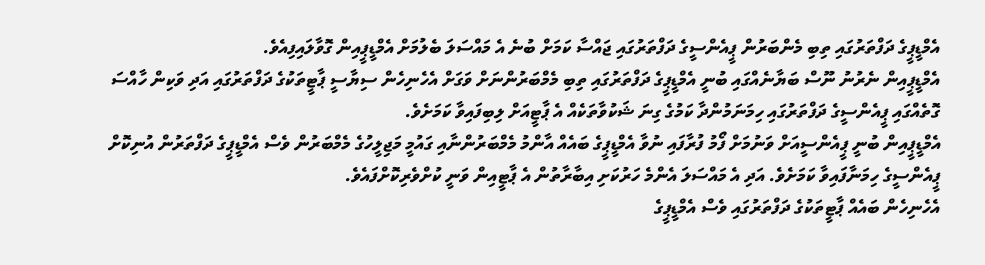އެމްޑީޕީގެ ދަފްތަރުގައި ތިބި މެންބަރުން ޕީއެންސީގެ ދަފްތަރުގައި ޖައްސާ ކަމަށް ބުނެ އެ މައްސަލަ ބެލުމަށް އެމްޑީޕީއިން ގޮވާލައިފިއެވެ.
އެމްޑީޕީއިން ނެރުނު ނޫސް ބަޔާނެއްގައި ބުނީ އެމްޑީޕީގެ ދަފްތަރުގައި ތިބި މެމްބަރުންނަށް ވަގަށް އެހެނިހެން ސިޔާސީ ޕާޓީތަކުގެ ދަފްތަރުގައި އަދި ވަކިން ހާއްސަ ގޮތެއްގައި ޕީއެންސީގެ ދަފްތަރުގައި ހިމަނަމުންދާ ކަމުގެ ގިނަ ޝަކުވާތަކެއް އެ ޕާޓީއަށް ލިބިފައިވާ ކަމަށެވެ.
އެމްޑީޕީއިން ބުނީ ޕީއެންސީއަށް ވަނުމަށް ފޯމު ފުރާފައި ނުވާ އެމްޑީޕީގެ ބައެއް އާންމު މެމްބަރުންނާއި ގައުމީ މަޖިލީހުގެ މެމްބަރުން ވެސް އެމްޑީޕީގެ ދަފްތަރުން އުނިކޮށް ޕީއެންސީގެ ހިމަނާފައިވާ ކަމަށެވެ. އަދި އެ މައްސަލަ އެންމެ ހަރުކަށި އިބާރާތުން އެ ޕާޓީއިން ވަނީ ކުށްވެރިކޮށްފައެވެ.
އެހެނިހެން ބައެއް ޕާޓީތަކުގެ ދަފްތަރުގައި ވެސް އެމްޑީޕީގެ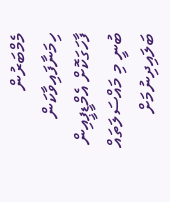މެމްބަރުން ހިމަނާފައިވާކަން ފާހަގަކޮށް އެމްޑީޕީއިން ބުނީ މި މައްސަލަތައް ބަލައިދިނުމަށް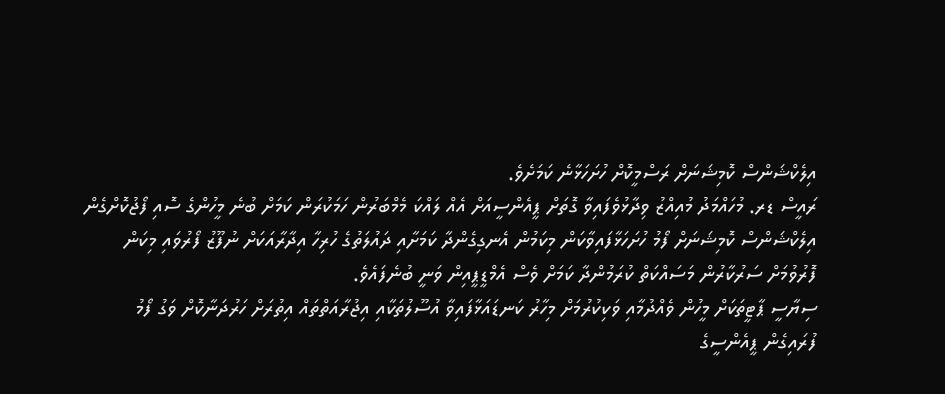އިލެކްޝަންސް ކޮމިޝަނަށް ރަސްމީކޮށް ހުށަހަޅާނެ ކަމަށެވެ.
ރައީސް ޑރ. މުހައްމަދު މުއިއްޒު ވިދާޅުވެފައިވާ ގޮތަށް ޕީއެންސީއަށް އެއް ލައްކަ މެމްބަރުން ހަމަކުރަން ކަމަށް ބުނެ މީހުންގެ ސޮއި ފޯޖުކޮށްގެން އިލެކްޝަންސް ކޮމިޝަނަށް ފޯމު ހުށަހަޅާފައިވާކަން މިކަމުން އެނގިގެންދާ ކަމަށާއި ދައުލަތުގެ ހުރިހާ އިދާރާއަކަށް ނުފޫޒު ފޯރުވައި މިކަން ފޮރުވުމަށް ސަރުކާރުން މަސައްކަތް ކުރަމުންދާ ކަމަށް ވެސް އެމްޑީޕީއިން ވަނީ ބުނެފައެވެ.
ސިޔާސީ ޕާޓީތަކަށް މީހުން ވެއްދުމާއި ވަކިކުރުމަށް މިހާރު ކަނޑައަޅާފައިވާ އުސޫލުތަކާއި އިޖުރާއަތްތައް އިތުރަށް ހަރުދަނާކޮށް ވަގު ފޯމު ފުރައިގެން ޕީއެންސީގެ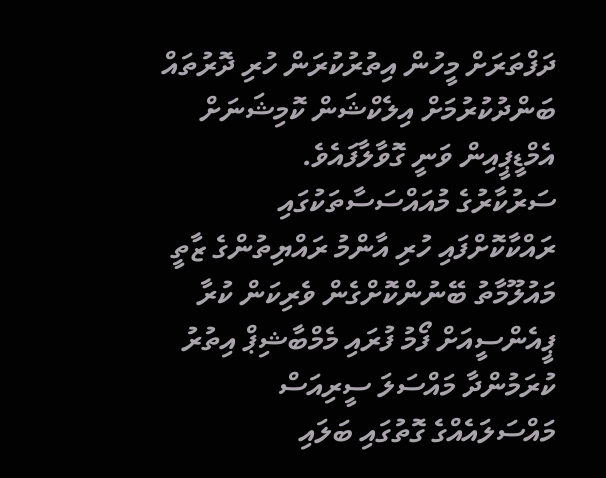ދަފްތަރަށް މީހުން އިތުރުކުރަން ހުރި ދޮރުތައް ބަންދުކުރުމަށް އިލެކްޝަން ކޮމިޝަނަށް އެމްޑީޕީއިން ވަނީ ގޮވާލާފައެވެ.
ސަރުކާރުގެ މުއައްސަސާތަކުގައި ރައްކާކޮށްފައި ހުރި އާންމު ރައްޔިތުންގެ ޒާތީ މައުލޫމާތު ބޭނުންކޮށްގެން ވެރިކަން ކުރާ ޕީއެންސީއަށް ފޯމު ފުރައި މެމްބާޝިޕް އިތުރު ކުރަމުންދާ މައްސަލަ ސީރިއަސް މައްސަލައެއްގެ ގޮތުގައި ބަލައި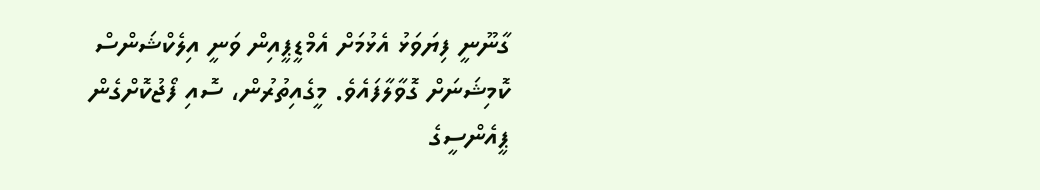ގާނޫނީ ފިޔަވަޅު އެޅުމަށް އެމްޑީޕީއިން ވަނީ އިލެކްޝަންސް ކޮމިޝަނަށް ގޮވާލާފައެވެ. މީގެއިތުރުން، ސޮއި ފޯޖުކޮށްގެން ޕީއެންސީގެ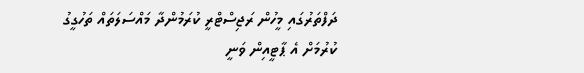ދަފްތަރުގައި މީހުން ރަޖިސްޓްރީ ކުރަމުންދާ މައްސަލަތައް ތަހުގީގު ކުރުމަށް އެ ޕާޓީއިން ވަނީ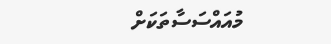މުއައްސަސާތަކަށް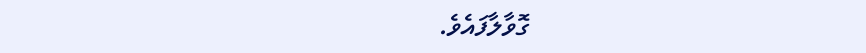ގޮވާލާފައެވެ.